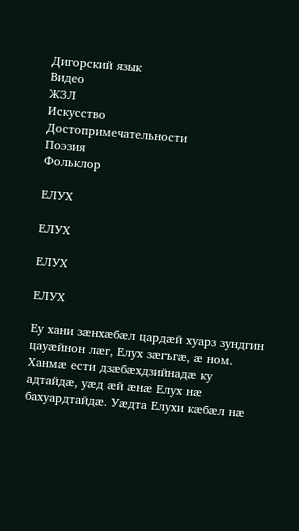Дигорский язык
Видео
ЖЗЛ
Искусство
Достопримечательности
Поэзия
Фольклор

ЕЛУХ

ЕЛУХ

ЕЛУХ

ЕЛУХ

Еу хани зӕнхӕбӕл цардӕй хуарз зундгин цауӕйнон лӕг, Елух зӕгъгӕ, ӕ ном. Ханмӕ ести дзӕбӕхдзийнадӕ ку адтайдӕ, уæд æй æнӕ Елух нӕ бахуардтайдӕ. Уӕдта Елухи кӕбӕл нӕ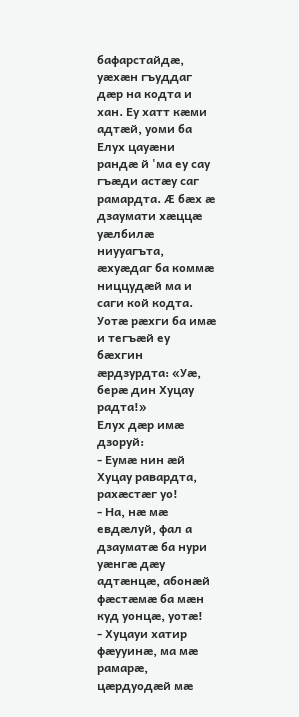бафарстайдӕ, уӕхӕн гъуддаг дӕр на кодта и хан. Еу хатт кӕми адтӕй, уоми ба Елух цауӕни рандӕ й 'ма еу сау гъӕди астӕу саг рамардта. Ӕ бӕх ӕ дзаумати хӕццӕ уӕлбилӕ ниууагъта, ӕхуӕдаг ба коммӕ ниццудӕй ма и саги кой кодта. Уотӕ рӕхги ба имӕ и тегъӕй еу бӕхгин ӕрдзурдта: «Уӕ, берӕ дин Хуцау радта!»
Елух дӕр имӕ дзоруй:
- Еумӕ нин ӕй Хуцау равардта, рахӕстӕг уо!
- На, нæ мӕ евдӕлуй, фал а дзауматӕ ба нури уӕнгӕ дӕу адтӕнцӕ, абонӕй фӕстӕмӕ ба мӕн куд уонцӕ, уотӕ!
- Хуцауи хатир фӕууинӕ, ма мӕ рамарӕ, цӕрдуодӕй мӕ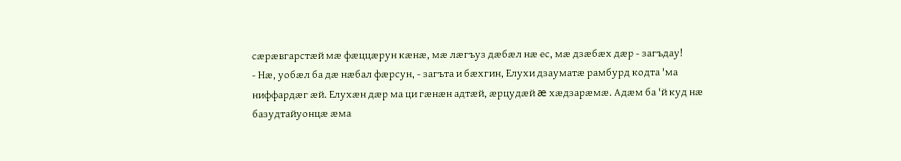сӕрӕвгарстӕй мæ фӕццӕрун кӕнӕ, мӕ лӕгъуз дӕбӕл нӕ ес, мӕ дзӕбӕх дӕр - загъдау!
- Нæ, уобӕл ба дӕ нӕбал фӕрсун, - загъта и бӕхгин, Елухи дзауматӕ рамбурд кодта 'ма ниффардӕг ӕй. Елухӕн дӕр ма ци гӕнӕн адтӕй, ӕрцудӕй æ хæдзарӕмӕ. Адӕм ба 'й куд нӕ базудтайуонцӕ æма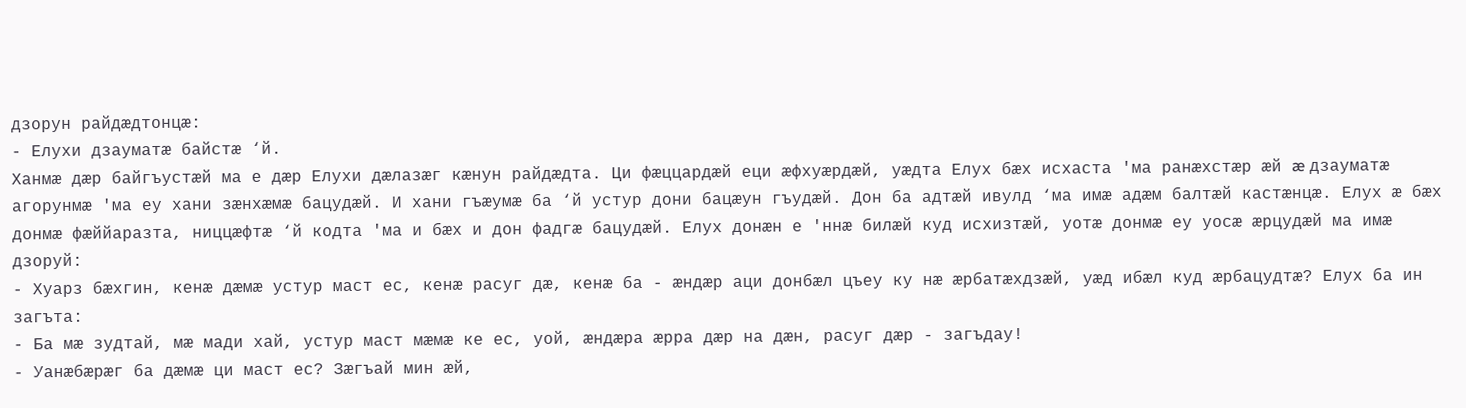дзорун райдӕдтонцӕ:
- Елухи дзауматӕ байстӕ ‘й.
Ханмӕ дӕр байгъустӕй ма е дӕр Елухи дӕлазӕг кӕнун райдӕдта. Ци фӕццардӕй еци ӕфхуӕрдӕй, уӕдта Елух бӕх исхаста 'ма ранӕхстӕр æй æ дзауматӕ агорунмӕ 'ма еу хани зӕнхӕмӕ бацудӕй. И хани гъӕумӕ ба ‘й устур дони бацӕун гъудӕй. Дон ба адтӕй ивулд ‘ма имӕ адӕм балтӕй кастӕнцӕ. Елух ӕ бӕх донмӕ фӕййаразта, ниццӕфтӕ ‘й кодта 'ма и бӕх и дон фадгӕ бацудӕй. Елух донӕн е 'ннӕ билӕй куд исхизтӕй, уотӕ донмӕ еу уосӕ ӕрцудӕй ма имӕ дзоруй:
- Хуарз бӕхгин, кенӕ дӕмӕ устур маст ес, кенӕ расуг дӕ, кенӕ ба - ӕндӕр аци донбӕл цъеу ку нӕ ӕрбатӕхдзӕй, уӕд ибӕл куд ӕрбацудтӕ? Елух ба ин загъта:
- Ба мӕ зудтай, мӕ мади хай, устур маст мӕмӕ ке ес, уой, ӕндӕра ӕрра дæр на дӕн, расуг дӕр - загъдау!
- Уанӕбӕрӕг ба дӕмӕ ци маст ес? Зӕгъай мин ӕй,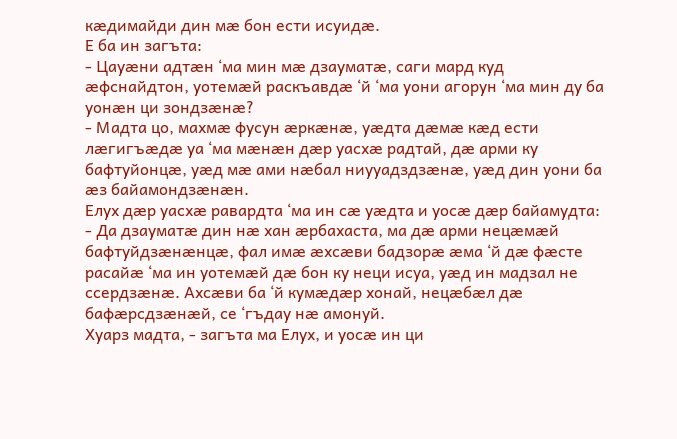кӕдимайди дин мӕ бон ести исуидӕ.
Е ба ин загъта:
- Цауӕни адтӕн ‘ма мин мӕ дзауматӕ, саги мард куд ӕфснайдтон, уотемӕй раскъавдӕ ‘й ‘ма уони агорун ‘ма мин ду ба уонӕн ци зондзӕнӕ?
- Мадта цо, махмӕ фусун ӕркӕнӕ, уӕдта дӕмӕ кӕд ести лӕгигъӕдӕ уа ‘ма мӕнӕн дӕр уасхӕ радтай, дӕ арми ку бафтуйонцӕ, уӕд мӕ ами нӕбал ниууадздзӕнӕ, уӕд дин уони ба ӕз байамондзӕнӕн.
Елух дӕр уасхӕ равардта ‘ма ин сӕ уӕдта и уосӕ дӕр байамудта:
- Да дзауматӕ дин нæ хан ӕрбахаста, ма дӕ арми нецӕмӕй бафтуйдзӕнӕнцӕ, фал имӕ ӕхсӕви бадзорӕ ӕма ‘й дӕ фӕсте расайӕ ‘ма ин уотемӕй дӕ бон ку неци исуа, уӕд ин мадзал не ссердзӕнӕ. Ахсӕви ба ‘й кумӕдӕр хонай, нецӕбӕл дӕ бафӕрсдзӕнӕй, се ‘гъдау нӕ амонуй.
Хуарз мадта, - загъта ма Елух, и уосӕ ин ци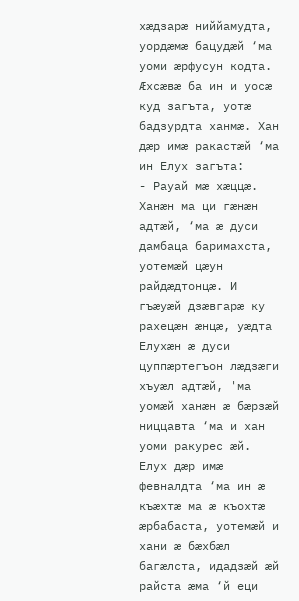хӕдзарӕ ниййамудта, уордӕмӕ бацудӕй ‘ма уоми ӕрфусун кодта. Ӕхсӕвӕ ба ин и уосӕ куд загъта, уотӕ бадзурдта ханмӕ. Хан дӕр имӕ ракастӕй ‘ма ин Елух загъта:
- Рауай мӕ хӕццӕ.
Ханӕн ма ци гӕнӕн адтӕй, ‘ма ӕ дуси дамбаца баримахста, уотемӕй цӕун райдӕдтонцӕ. И гъæуæй дзӕвгарӕ ку рахецӕн ӕнцӕ, уӕдта Елухӕн ӕ дуси цуппӕртегъон лӕдзӕги хъуӕл адтӕй, 'ма уомӕй ханӕн ӕ бӕрзӕй ниццавта ‘ма и хан уоми ракурес ӕй. Елух дӕр имӕ февналдта ‘ма ин ӕ къӕхтӕ ма ӕ къохтӕ ӕрбабаста, уотемӕй и хани ӕ бӕхбӕл багӕлста, идадзӕй ӕй райста ӕма ‘й еци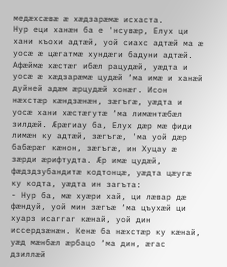медӕхсӕвӕ ӕ хӕдзарӕмӕ исхаста.
Нур еци ханӕн ба е 'нсувӕр, Елух ци хани къохи адтӕй, уой сиахс адтӕй ма ӕ уосӕ ӕ цӕгатмӕ хундӕги бадуни адтӕй. Афӕймӕ хӕстӕг ибӕл рацудӕй, уӕдта и уосӕ ӕ хӕдзарӕмӕ цудӕй ‘ма имӕ и ханӕй дуйней адӕм ӕрцудӕй хонӕг. Исон нӕхстӕр кӕндзӕнӕн, зӕгъгæ, уӕдта и уосӕ хани хӕстӕгутӕ ‘ма лимӕнтӕбӕл зилдӕй. Ӕрӕгиау ба, Елух дӕр мӕ фиди лимӕн ку адтӕй, зæгъгæ, 'ма уой дӕр бабӕрӕг кӕнон, зӕгъгæ, ин Хуцау æ зӕрди ӕрифтудта. Ӕр имӕ цудӕй, фӕдздзубандитӕ кодтонцӕ, уӕдта цӕугæ ку кодта, уӕдта ин загъта:
- Нур ба, мӕ хуӕри хай, ци лӕвар дӕ фӕндуй, уой мин зӕгъӕ ‘ма цъухӕй ци хуарз исаггаг кӕнай, уой дин иссердзӕнӕн. Кенӕ ба нӕхстӕр ку кӕнай, уӕд мӕнбӕл ӕрбацо ‘ма дин, ӕгас дзиллӕй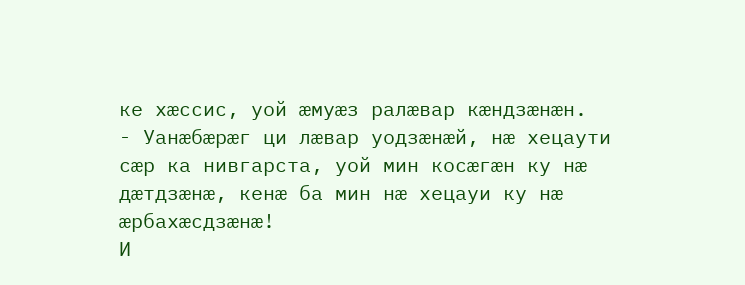ке хӕссис, уой ӕмуӕз ралӕвар кӕндзӕнӕн.
- Уанӕбӕрӕг ци лӕвар уодзӕнӕй, нӕ хецаути сӕр ка нивгарста, уой мин косӕгӕн ку нæ дӕтдзӕнӕ, кенӕ ба мин нӕ хецауи ку нӕ ӕрбахӕсдзӕнӕ!
И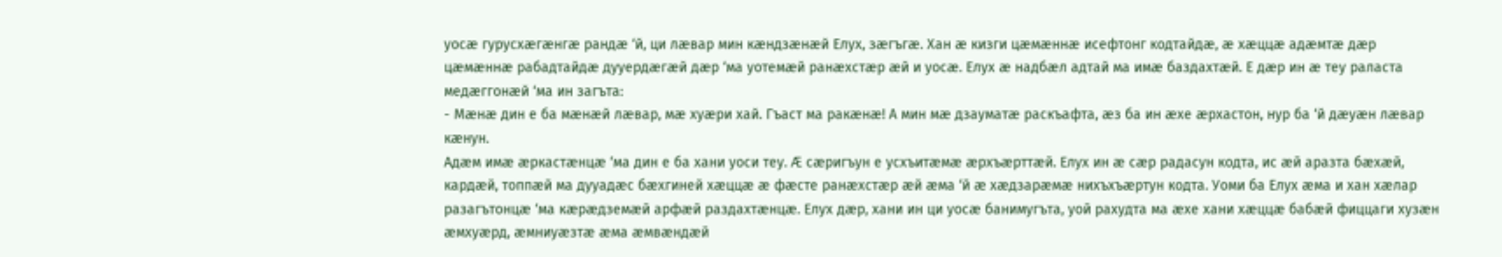уосӕ гурусхӕгӕнгӕ рандӕ ‘й, ци лӕвар мин кӕндзӕнӕй Елух, зӕгъгӕ. Хан ӕ кизги цӕмӕннӕ исефтонг кодтайдӕ, ӕ хӕццӕ адӕмтӕ дӕр цӕмӕннæ рабадтайдӕ дууердӕгӕй дӕр ‘ма уотемӕй ранӕхстӕр ӕй и уосӕ. Елух ӕ надбӕл адтай ма имӕ баздахтӕй. Е дӕр ин ӕ теу раласта медӕггонæй ‘ма ин загъта:
- Мӕнӕ дин е ба мӕнӕй лӕвар, мӕ хуӕри хай. Гъаст ма ракӕнӕ! А мин мӕ дзауматӕ раскъафта, ӕз ба ин ӕхе ӕрхастон, нур ба ‘й дӕуӕн лӕвар кӕнун.
Адӕм имӕ ӕркастӕнцӕ ‘ма дин е ба хани уоси теу. Ӕ сӕригъун е усхъитӕмӕ ӕрхъӕрттӕй. Елух ин ӕ сӕр радасун кодта, ис ӕй аразта бӕхӕй, кардӕй, топпӕй ма дууадӕс бӕхгиней хӕццӕ ӕ фӕсте ранӕхстӕр æй æма ‘й æ хæдзарӕмӕ нихъхъӕртун кодта. Уоми ба Елух ӕма и хан хӕлар разагътонцӕ ‘ма кӕрӕдземӕй арфӕй раздахтӕнцӕ. Елух дӕр, хани ин ци уосӕ банимугъта, уой рахудта ма ӕхе хани хӕццӕ бабӕй фиццаги хузӕн ӕмхуӕрд, ӕмниуӕзтӕ ӕма ӕмвӕндӕй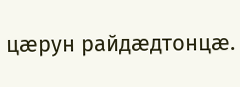цӕрун райдӕдтонцӕ.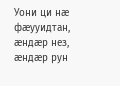Уони ци нæ фӕууидтан, ӕндӕр нез, ӕндӕр рун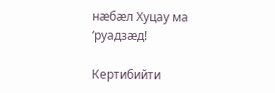нӕбӕл Хуцау ма ‘руадзӕд!

Кертибийти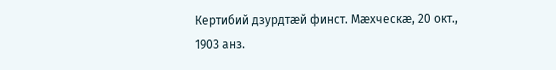Кертибий дзурдтӕй финст. Мӕхческæ, 20 окт., 1903 анз.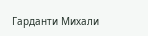Гарданти Михали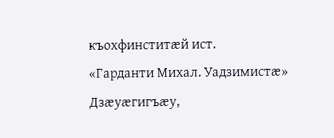къохфинститӕй ист.
«Гарданти Михал. Уадзимистӕ» Дзӕуӕгигъӕу,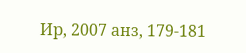Ир, 2007 анз, 179-181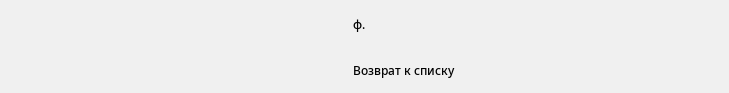ф.

Возврат к списку